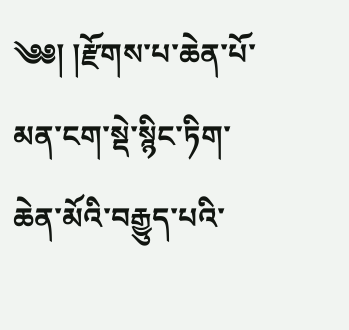༄༅། །རྫོགས་པ་ཆེན་པོ་མན་ངག་སྡེ་སྙིང་ཏིག་ཆེན་མོའི་བརྒྱུད་པའི་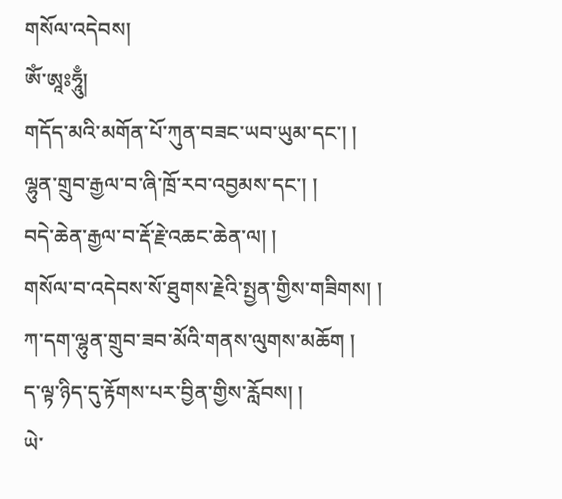གསོལ་འདེབས།
ཨོཾ་ཨཱཿཧཱུྃ།
གདོད་མའི་མགོན་པོ་ཀུན་བཟང་ཡབ་ཡུམ་དང་། །
ལྷུན་གྲུབ་རྒྱལ་བ་ཞི་ཁྲོ་རབ་འབྱམས་དང་། །
བདེ་ཆེན་རྒྱལ་བ་རྡོ་རྗེ་འཆང་ཆེན་ལ། །
གསོལ་བ་འདེབས་སོ་ཐུགས་རྗེའི་སྤྱན་གྱིས་གཟིགས། །
ཀ་དག་ལྷུན་གྲུབ་ཟབ་མོའི་གནས་ལུགས་མཆོག །
ད་ལྟ་ཉིད་དུ་རྟོགས་པར་བྱིན་གྱིས་རློབས། །
ཡེ་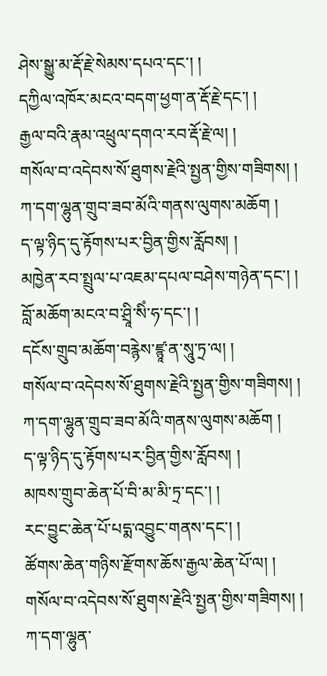ཤེས་སྒྱུ་མ་རྡོ་རྗེ་སེམས་དཔའ་དང་། །
དཀྱིལ་འཁོར་མངའ་བདག་ཕྱག་ན་རྡོ་རྗེ་དང་། །
རྒྱལ་བའི་རྣམ་འཕྲུལ་དགའ་རབ་རྡོ་རྗེ་ལ། །
གསོལ་བ་འདེབས་སོ་ཐུགས་རྗེའི་སྤྱན་གྱིས་གཟིགས། །
ཀ་དག་ལྷུན་གྲུབ་ཟབ་མོའི་གནས་ལུགས་མཆོག །
ད་ལྟ་ཉིད་དུ་རྟོགས་པར་བྱིན་གྱིས་རློབས། །
མཁྱེན་རབ་སྤྲུལ་པ་འཇམ་དཔལ་བཤེས་གཉེན་དང་། །
བློ་མཆོག་མངའ་བ་ཤྲཱི་སིཾ་ཧ་དང་། །
དངོས་གྲུབ་མཆོག་བརྙེས་ཛྙཱ་ན་སཱུ་ཏྲ་ལ། །
གསོལ་བ་འདེབས་སོ་ཐུགས་རྗེའི་སྤྱན་གྱིས་གཟིགས། །
ཀ་དག་ལྷུན་གྲུབ་ཟབ་མོའི་གནས་ལུགས་མཆོག །
ད་ལྟ་ཉིད་དུ་རྟོགས་པར་བྱིན་གྱིས་རློབས། །
མཁས་གྲུབ་ཆེན་པོ་བི་མ་མི་ཏྲ་དང་། །
རང་བྱུང་ཆེན་པོ་པདྨ་འབྱུང་གནས་དང་། །
ཚོགས་ཆེན་གཉིས་རྫོགས་ཆོས་རྒྱལ་ཆེན་པོ་ལ། །
གསོལ་བ་འདེབས་སོ་ཐུགས་རྗེའི་སྤྱན་གྱིས་གཟིགས། །
ཀ་དག་ལྷུན་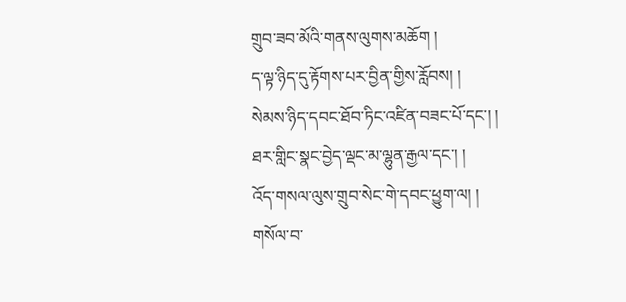གྲུབ་ཟབ་མོའི་གནས་ལུགས་མཆོག །
ད་ལྟ་ཉིད་དུ་རྟོགས་པར་བྱིན་གྱིས་རློབས། །
སེམས་ཉིད་དབང་ཐོབ་ཏིང་འཛིན་བཟང་པོ་དང་། །
ཐར་གླིང་སྣང་བྱེད་ལྡང་མ་ལྷུན་རྒྱལ་དང་། །
འོད་གསལ་ལུས་གྲུབ་སེང་གེ་དབང་ཕྱུག་ལ། །
གསོལ་བ་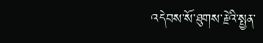འདེབས་སོ་ཐུགས་རྗེའི་སྤྱན་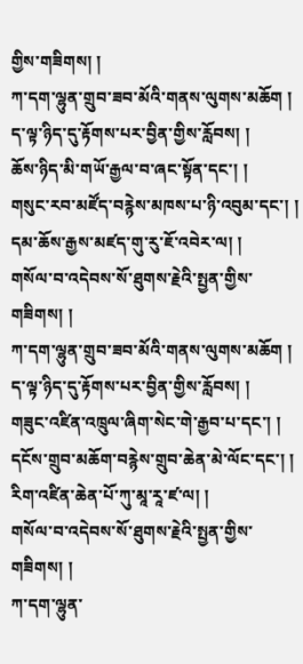གྱིས་གཟིགས། །
ཀ་དག་ལྷུན་གྲུབ་ཟབ་མོའི་གནས་ལུགས་མཆོག །
ད་ལྟ་ཉིད་དུ་རྟོགས་པར་བྱིན་གྱིས་རློབས། །
ཆོས་ཉིད་མི་གཡོ་རྒྱལ་བ་ཞང་སྟོན་དང་། །
གསུང་རབ་མཛོད་བརྙེས་མཁས་པ་ཉི་འབུམ་དང་། །
དམ་ཆོས་རྒྱས་མཛད་གུ་རུ་ཇོ་འབེར་ལ། །
གསོལ་བ་འདེབས་སོ་ཐུགས་རྗེའི་སྤྱན་གྱིས་གཟིགས། །
ཀ་དག་ལྷུན་གྲུབ་ཟབ་མོའི་གནས་ལུགས་མཆོག །
ད་ལྟ་ཉིད་དུ་རྟོགས་པར་བྱིན་གྱིས་རློབས། །
གཟུང་འཛིན་འཁྲུལ་ཞིག་སེང་གེ་རྒྱབ་པ་དང་། །
དངོས་གྲུབ་མཆོག་བརྙེས་གྲུབ་ཆེན་མེ་ལོང་དང་། །
རིག་འཛིན་ཆེན་པོ་ཀུ་མཱ་རཱ་ཛ་ལ། །
གསོལ་བ་འདེབས་སོ་ཐུགས་རྗེའི་སྤྱན་གྱིས་གཟིགས། །
ཀ་དག་ལྷུན་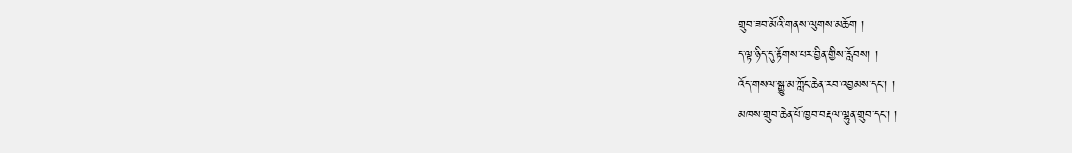གྲུབ་ཟབ་མོའི་གནས་ལུགས་མཆོག །
ད་ལྟ་ཉིད་དུ་རྟོགས་པར་བྱིན་གྱིས་རློབས། །
འོད་གསལ་སྒྱུ་མ་ཀློང་ཆེན་རབ་འབྱམས་དང་། །
མཁས་གྲུབ་ཆེན་པོ་ཁྱབ་བརྡལ་ལྷུན་གྲུབ་དང་། །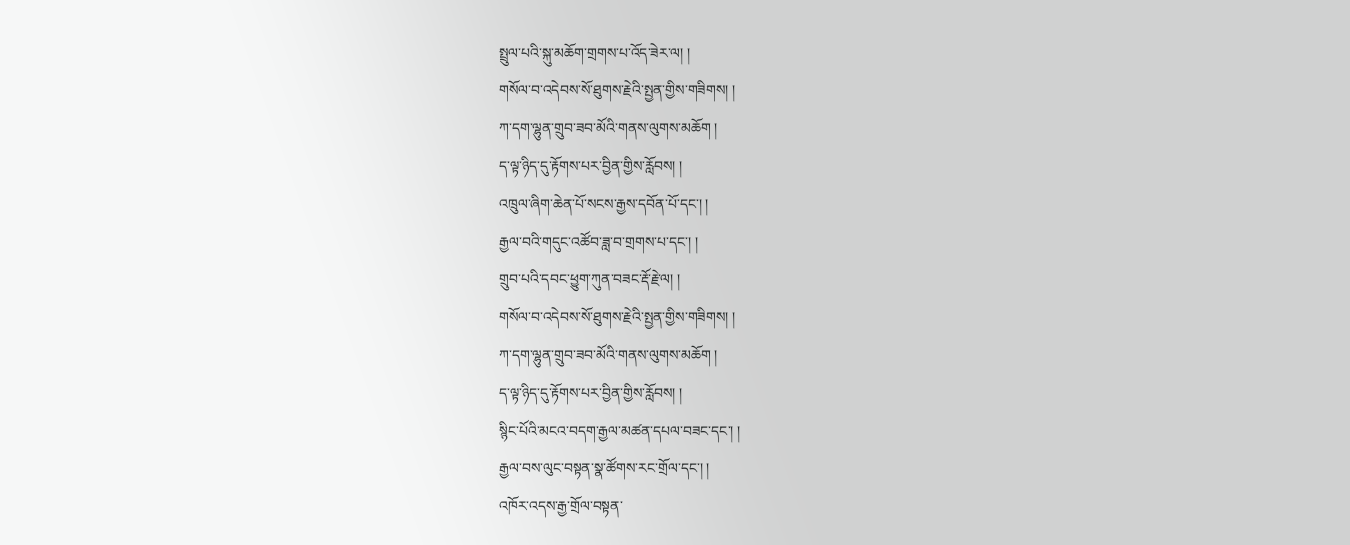སྤྲུལ་པའི་སྐུ་མཆོག་གྲགས་པ་འོད་ཟེར་ལ། །
གསོལ་བ་འདེབས་སོ་ཐུགས་རྗེའི་སྤྱན་གྱིས་གཟིགས། །
ཀ་དག་ལྷུན་གྲུབ་ཟབ་མོའི་གནས་ལུགས་མཆོག །
ད་ལྟ་ཉིད་དུ་རྟོགས་པར་བྱིན་གྱིས་རློབས། །
འཁྲུལ་ཞིག་ཆེན་པོ་སངས་རྒྱས་དབོན་པོ་དང་། །
རྒྱལ་བའི་གདུང་འཚོབ་ཟླ་བ་གྲགས་པ་དང་། །
གྲུབ་པའི་དབང་ཕྱུག་ཀུན་བཟང་རྡོ་རྗེ་ལ། །
གསོལ་བ་འདེབས་སོ་ཐུགས་རྗེའི་སྤྱན་གྱིས་གཟིགས། །
ཀ་དག་ལྷུན་གྲུབ་ཟབ་མོའི་གནས་ལུགས་མཆོག །
ད་ལྟ་ཉིད་དུ་རྟོགས་པར་བྱིན་གྱིས་རློབས། །
སྙིང་པོའི་མངའ་བདག་རྒྱལ་མཚན་དཔལ་བཟང་དང་། །
རྒྱལ་བས་ལུང་བསྟན་སྣ་ཚོགས་རང་གྲོལ་དང་། །
འཁོར་འདས་རྒྱ་གྲོལ་བསྟན་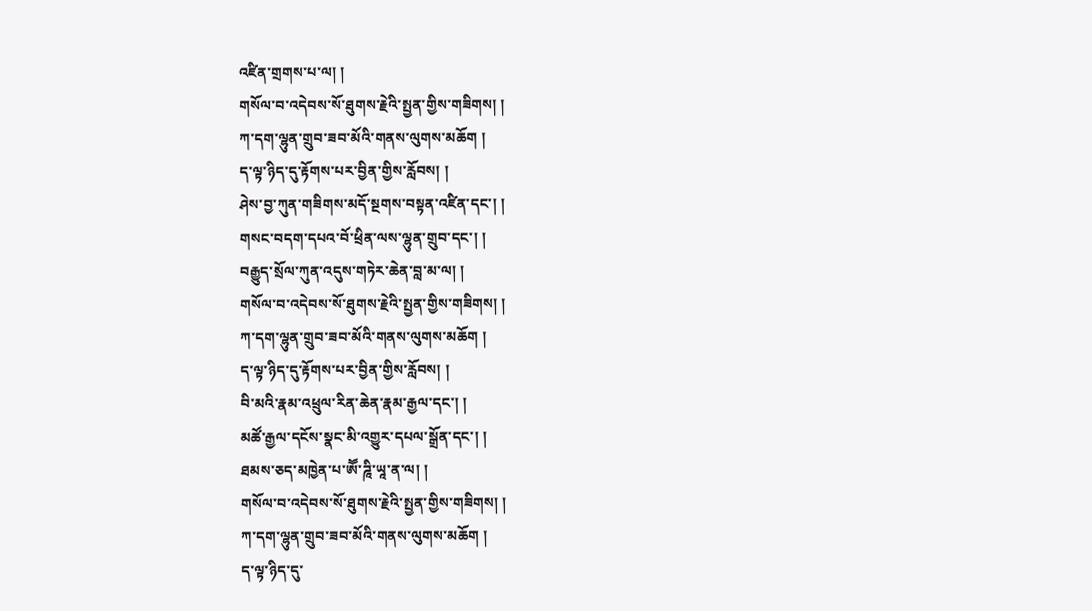འཛིན་གྲགས་པ་ལ། །
གསོལ་བ་འདེབས་སོ་ཐུགས་རྗེའི་སྤྱན་གྱིས་གཟིགས། །
ཀ་དག་ལྷུན་གྲུབ་ཟབ་མོའི་གནས་ལུགས་མཆོག །
ད་ལྟ་ཉིད་དུ་རྟོགས་པར་བྱིན་གྱིས་རློབས། །
ཤེས་བྱ་ཀུན་གཟིགས་མདོ་སྔགས་བསྟན་འཛིན་དང་། །
གསང་བདག་དཔའ་བོ་ཕྲིན་ལས་ལྷུན་གྲུབ་དང་། །
བརྒྱུད་སྲོལ་ཀུན་འདུས་གཏེར་ཆེན་བླ་མ་ལ། །
གསོལ་བ་འདེབས་སོ་ཐུགས་རྗེའི་སྤྱན་གྱིས་གཟིགས། །
ཀ་དག་ལྷུན་གྲུབ་ཟབ་མོའི་གནས་ལུགས་མཆོག །
ད་ལྟ་ཉིད་དུ་རྟོགས་པར་བྱིན་གྱིས་རློབས། །
བི་མའི་རྣམ་འཕྲུལ་རིན་ཆེན་རྣམ་རྒྱལ་དང་། །
མཚོ་རྒྱལ་དངོས་སྣང་མི་འགྱུར་དཔལ་སྒྲོན་དང་། །
ཐམས་ཅད་མཁྱེན་པ་ཨཽ་ཌཱི་ཡཱ་ན་ལ། །
གསོལ་བ་འདེབས་སོ་ཐུགས་རྗེའི་སྤྱན་གྱིས་གཟིགས། །
ཀ་དག་ལྷུན་གྲུབ་ཟབ་མོའི་གནས་ལུགས་མཆོག །
ད་ལྟ་ཉིད་དུ་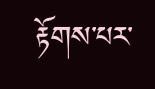རྟོགས་པར་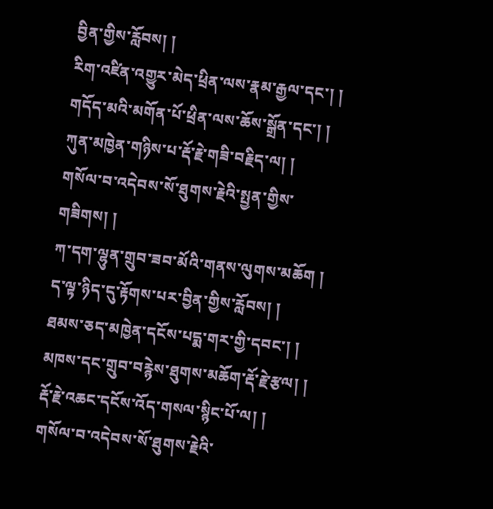བྱིན་གྱིས་རློབས། །
རིག་འཛིན་འགྱུར་མེད་ཕྲིན་ལས་རྣམ་རྒྱལ་དང་། །
གདོད་མའི་མགོན་པོ་ཕྲིན་ལས་ཆོས་སྒྲོན་དང་། །
ཀུན་མཁྱེན་གཉིས་པ་རྡོ་རྗེ་གཟི་བརྗིད་ལ། །
གསོལ་བ་འདེབས་སོ་ཐུགས་རྗེའི་སྤྱན་གྱིས་གཟིགས། །
ཀ་དག་ལྷུན་གྲུབ་ཟབ་མོའི་གནས་ལུགས་མཆོག །
ད་ལྟ་ཉིད་དུ་རྟོགས་པར་བྱིན་གྱིས་རློབས། །
ཐམས་ཅད་མཁྱེན་དངོས་པདྨ་གར་གྱི་དབང་། །
མཁས་དང་གྲུབ་བརྙེས་ཐུགས་མཆོག་རྡོ་རྗེ་རྩལ། །
རྡོ་རྗེ་འཆང་དངོས་འོད་གསལ་སྙིང་པོ་ལ། །
གསོལ་བ་འདེབས་སོ་ཐུགས་རྗེའི་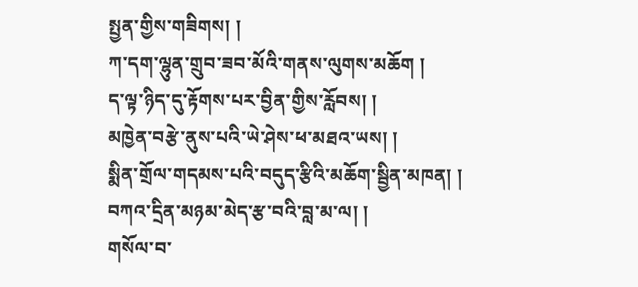སྤྱན་གྱིས་གཟིགས། །
ཀ་དག་ལྷུན་གྲུབ་ཟབ་མོའི་གནས་ལུགས་མཆོག །
ད་ལྟ་ཉིད་དུ་རྟོགས་པར་བྱིན་གྱིས་རློབས། །
མཁྱེན་བརྩེ་ནུས་པའི་ཡེ་ཤེས་ཕ་མཐའ་ཡས། །
སྨིན་གྲོལ་གདམས་པའི་བདུད་རྩིའི་མཆོག་སྦྱིན་མཁན། །
བཀའ་དྲིན་མཉམ་མེད་རྩ་བའི་བླ་མ་ལ། །
གསོལ་བ་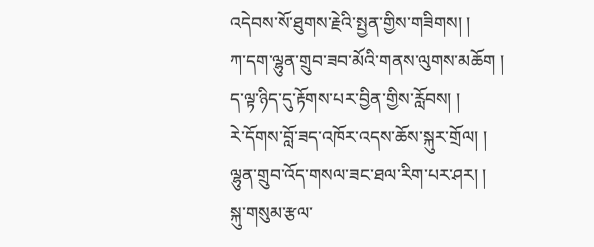འདེབས་སོ་ཐུགས་རྗེའི་སྤྱན་གྱིས་གཟིགས། །
ཀ་དག་ལྷུན་གྲུབ་ཟབ་མོའི་གནས་ལུགས་མཆོག །
ད་ལྟ་ཉིད་དུ་རྟོགས་པར་བྱིན་གྱིས་རློབས། །
རེ་དོགས་བློ་ཟད་འཁོར་འདས་ཆོས་སྐུར་གྲོལ། །
ལྷུན་གྲུབ་འོད་གསལ་ཟང་ཐལ་རིག་པར་ཤར། །
སྐུ་གསུམ་རྩལ་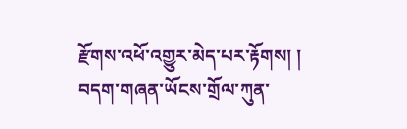རྫོགས་འཕོ་འགྱུར་མེད་པར་རྟོགས། །
བདག་གཞན་ཡོངས་གྲོལ་ཀུན་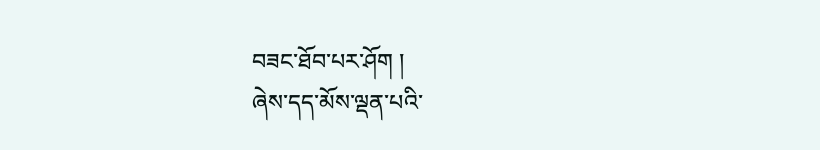བཟང་ཐོབ་པར་ཤོག །
ཞེས་དད་མོས་ལྡན་པའི་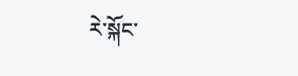རེ་སྐོང་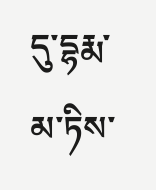དུ་དྷརྨ་མ་ཏིས་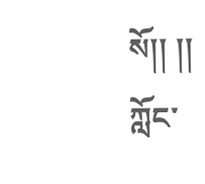སོ།། །།
ཀློང་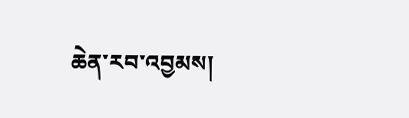ཆེན་རབ་འབྱམས།